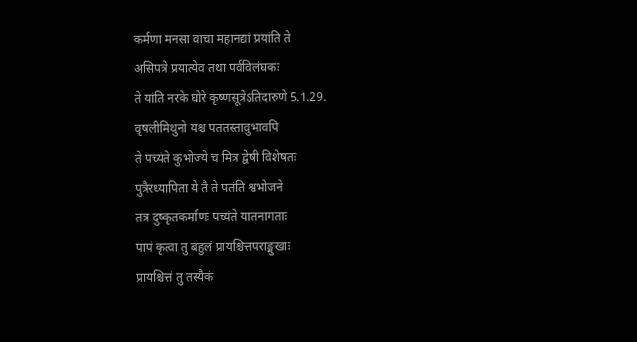कर्मणा मनसा वाचा महानद्यां प्रयांति ते
असिपत्रे प्रयात्येव तथा पर्वविलंघकः
ते यांति नरके घोरे कृष्णसूत्रेऽतिदारुणे 5.1.29.
वृषलीमिथुनो यश्च पततस्तावुभावपि
ते पच्यंते कुभोज्ये च मित्र द्वेषी विशेषतः
पुत्रैरध्यापिता ये तै ते पतंति श्वभोजने
तत्र दुष्कृतकर्माणः पच्यंते यातनागताः
पापं कृत्वा तु बहुलं प्रायश्चित्तपराङ्मुखाः
प्रायश्चित्तं तु तस्यैकं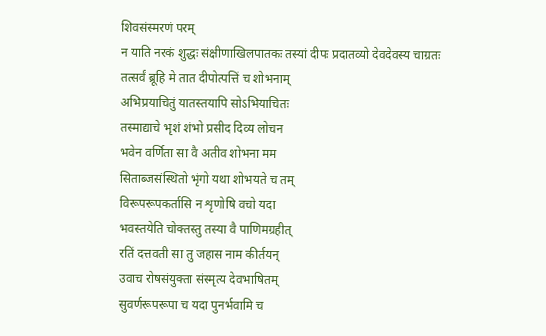शिवसंस्मरणं परम्
न याति नरकं शुद्धः संक्षीणाखिलपातकः तस्यां दीपः प्रदातव्यो देवदेवस्य चाग्रतः
तत्सर्वं ब्रूहि मे तात दीपोत्पत्तिं च शोभनाम्
अभिप्रयाचितुं यातस्तयापि सोऽभियाचितः
तस्माद्याचे भृशं शंभो प्रसीद दिव्य लोचन
भवेन वर्णिता सा वै अतीव शोभना मम
सिताब्जसंस्थितो भृंगो यथा शोभयते च तम्
विरूपरूपकर्तासि न शृणोषि वचो यदा
भवस्तयेति चोक्तस्तु तस्या वै पाणिमग्रहीत्
रतिं दत्तवती सा तु जहास नाम कीर्तयन्
उवाच रोषसंयुक्ता संस्मृत्य देवभाषितम्
सुवर्णरूपरूपा च यदा पुनर्भवामि च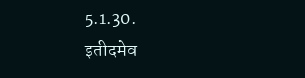5.1.30.
इतीदमेव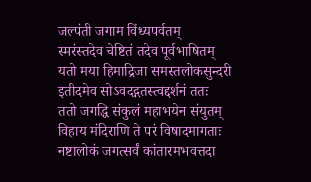जल्पंती जगाम विंध्यपर्वतम्
स्मरंस्तदेव चेष्टितं तदेव पूर्वभाषितम्
यतो मया हिमाद्रिजा समस्तलोकसुन्दरी
इतीदमेव सोऽवदद्गतस्त्वद्दर्शनं ततः
ततो जगद्धि संकुलं महाभयेन संयुतम्
विहाय मंदिराणि ते परं विषादमागताः
नष्टालोकं जगत्सर्वं कांतारमभवत्तदा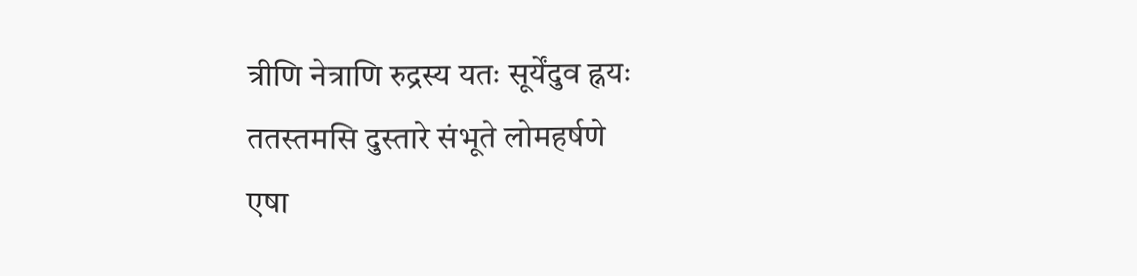त्रीणि नेत्राणि रुद्रस्य यतः सूर्येंदुव ह्नयः
ततस्तमसि दुस्तारे संभूते लोमहर्षणे
एषा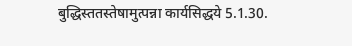बुद्धिस्ततस्तेषामुत्पन्ना कार्यसिद्धये 5.1.30.